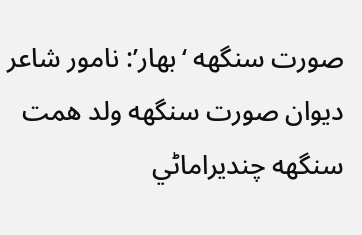صورت سنگهه ‘بهار’: نامور شاعر ديوان صورت سنگهه ولد همت سنگهه چنديراماڻي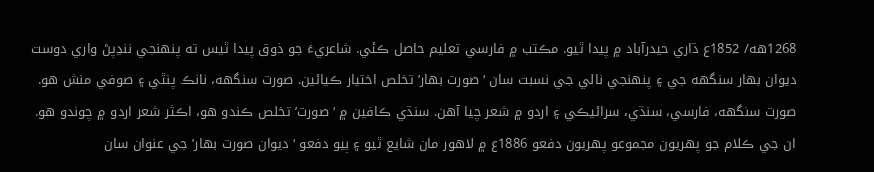1268هه/ 1852ع ڌاري حيدرآباد ۾ پيدا ٿيو. مڪتب ۾ فارسي تعليم حاصل ڪئي. شاعريءَ جو ذوق پيدا ٿيس ته پنهنجي ننڍپڻ واري دوست ديوان بهار سنگهه جي ۽ پنهنجي نالي جي نسبت سان ‘صورت بهار’ تخلص اختيار ڪيائين. صورت سنگهه، نانڪ پنٿي ۽ صوفي منش هو. صورت سنگهه، فارسي، سنڌي، سرائيڪي ۽ اردو ۾ شعر چيا آهن. سنڌي ڪافين ۾ ‘صورت’ تخلص ڪندو هو، اڪثر شعر اردو ۾ چوندو هو. ان جي ڪلام جو پهريون مجموعو پهريون دفعو 1886ع ۾ لاهور مان شايع ٿيو ۽ ٻيو دفعو ‘ديوان صورت بهار’ جي عنوان سان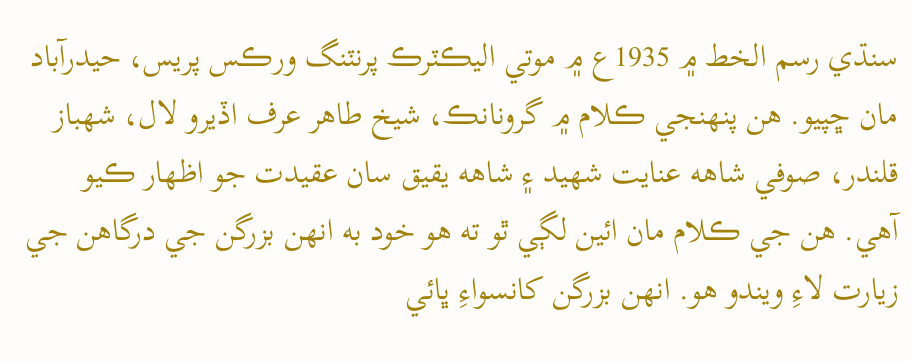سنڌي رسم الخط ۾ 1935ع ۾ موتي اليڪٽرڪ پرنٽنگ ورڪس پريس، حيدرآباد مان ڇپيو. هن پنهنجي ڪلام ۾ گرونانڪ، شيخ طاهر عرف اڏيرو لال، شهباز قلندر، صوفي شاهه عنايت شهيد ۽ شاهه يقيق سان عقيدت جو اظهار ڪيو آهي. هن جي ڪلام مان ائين لڳي ٿو ته هو خود به انهن بزرگن جي درگاهن جي زيارت لاءِ ويندو هو. انهن بزرگن کانسواءِ ڀائي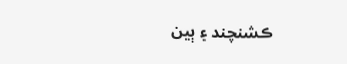ڪشنچند ۽ ٻين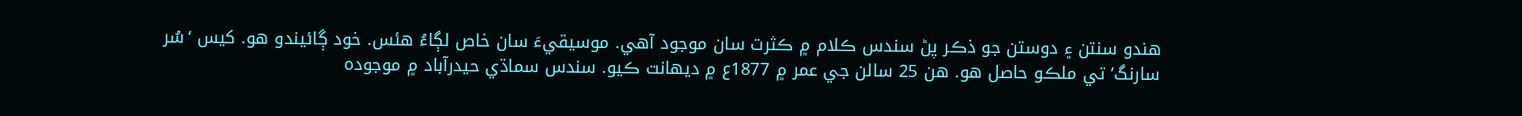هندو سنتن ۽ دوستن جو ذڪر پڻ سندس ڪلام ۾ ڪثرت سان موجود آهي. موسيقيءَ سان خاص لڳاءُ هئس. خود ڳائيندو هو. کيس ‘سُر سارنگ’ تي ملڪو حاصل هو. هن 25 سالن جي عمر ۾ 1877ع ۾ ديهانت ڪيو. سندس سماڌي حيدرآباد ۾ موجوده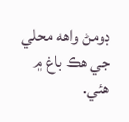ڊومڻ واهه محلي جي هڪ باغ ۾ هئي.